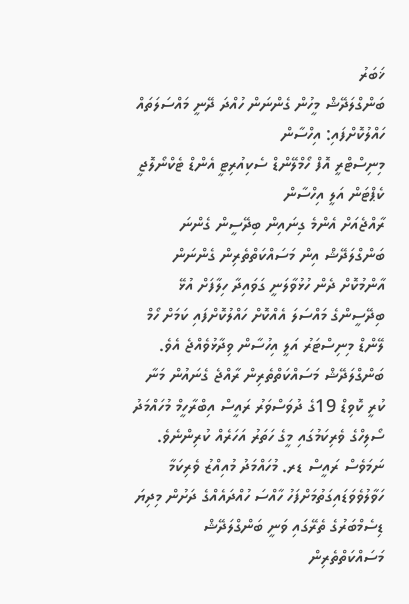ޚަބަރު
ބަންގްލަދޭޝް މީހުން ގެންނަން ހުއްދަ ދޭނީ މައްސަލަތައް ހައްލުކޮށްފައި: އިހްސާން
މިނިސްޓްރީ އޮފް ހޯމްލޭންޑް ސެކިއުރިޓީ އެންޑް ޓެކްނޯލޮޖީ ކެޕްޓަން އަލީ އިހްސާން
ރާއްޖެއަށް އެންމެ ގިނައިން ބިދޭސީން ގެންނަ ބަންގްލަދޭޝް އިން މަސައްކަތްތެރިން ގެންނަން އާންމުކޮށް ދެން ހުޅުވާލަނީ ގަވައިދާ ހިލާފަށް އުޅޭ ބިދޭސީންގެ މައްސަލަ އެއްކޮށް ހައްލުކޮށްފައި ކަމަށް ހޯމް ލޭންޑް މިނިސްޓަރު އަލީ އިހުސާން ވިދާޅުވެއްޖެ އެވެ.
ބަންގްލަދޭޝް މަސައްކަތްތެރިން ރާއްޖެ ގެނައުން މަނާ ކުރީ ކޮވިޑް 19ގެ ދުވަސްވަރު ރައީސް އިބްރާހީމް މުހައްމަދު ސޯލިހްގެ ވެރިކަމުގައި މީގެ ހަތަރު އަހަރެއް ކުރިންނެވެ. ނަމަވެސް ރައީސް ޑރ. މުހައްމަދު މުއިއްޒު ވެރިކަމާ ހަވާލުވެވަޑައިގަތުމަށްފަހު ހާއްސަ ހުއްދައެއްގެ ދަށުން މިދިޔަ ޑިސެމްބަރުގެ ތެރޭގައި ވަނީ ބަންގްލަދޭޝް މަސައްކަތްތެރިން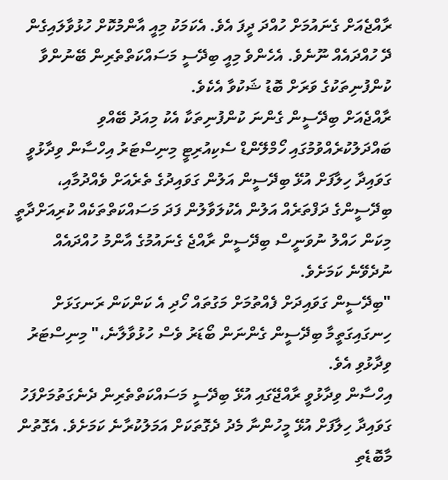ރާއްޖެއަށް ގެނައުމަށް ހުއްދަ ދީފަ އެވެ. އެކަމަކު މިއީ އާންމުކޮށް ހުޅުވާލައިގެން ދޭ ހުއްދައެއް ނޫނެވެ. އެހެންވެ މިއީ ބިދޭސީ މަސައްކަތްތެރިން ބޭނުންވާ ކުންފުނިތަކުގެ ވަރަށް ބޮޑު ޝަކުވާ އެކެވެ.
ރާއްޖެއަށް ބިދޭސީން ގެންނަ ކުންފުނިތަކާ އެކު މިއަދު ބޭއްވި ބައްދަލުކުރެއްވުމުގައި ހޯމްލޭންޑް ސެކިއުރިޓީ މިނިސްޓަރު އިހްސާން ވިދާޅުވީ ގަވައިދާ ހިލާފަށް އުޅޭ ބިދޭސީން އަލުން ގަވައިދުގެ ތެރެއަށް ވެއްދުމާއި، ބިދޭސީންގެ ދަފްތަރެއް އަލުން އެކުލަވާލުން ފަދަ މަސައްކަތްތަކެއް ކުރިއަށްދާތީ މިކަން ހައްލު ނުވަނީސް ބިދޭސީން ރާއްޖެ ގެނައުމުގެ އާންމު ހުއްދައެއް ނުދެވޭނެ ކަމަށެވެ.
"ބިދޭސީން ގަވައިދަށް ފެއްތުމަށް މަގުތައް ހޯދި އެ ކަންކަން ރަނގަޅަށް ހިނގައިގަތީމާ ބިދޭސީން ގެންނަން ބޯޑަރު ވެސް ހުޅުވާލާނެ،" މިނިސްޓަރު ވިދާޅުވި އެވެ.
އިހްސާން ވިދާޅުވީ ރާއްޖޭގައި އުޅޭ ބިދޭސީ މަސައްކަތްތެރިން ދެނެގަތުމަށްފަހު ގަވައިދާ ހިލާފަށް އުޅޭ މީހުންނާ މެދު ދެގޮތަކަށް އަމަލުކުރާނެ ކަމަށެވެ. އެގޮތުން މާބޮޑެތި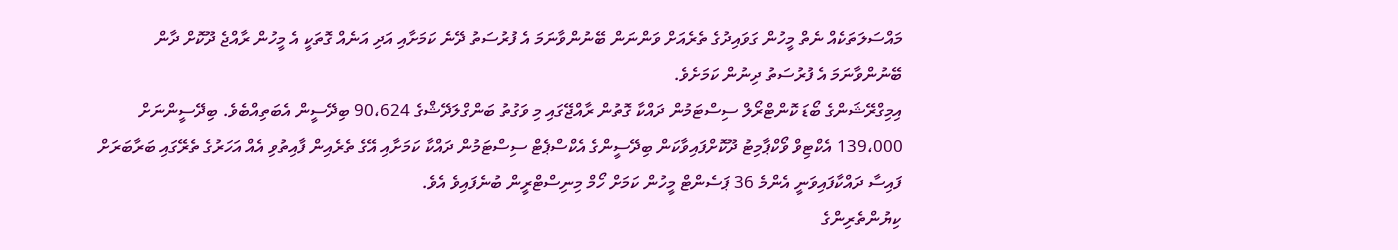މައްސަލަތަކެއް ނެތް މީހުން ގަވައިދުގެ ތެރެއަށް ވަންނަން ބޭނުންވާނަމަ އެ ފުރުސަތު ދޭނެ ކަމަށާއި އަދި އަނެއް ގޮތަކީ އެ މީހުން ރާއްޖެ ދޫކޮށް ދާން ބޭނުންވާނަމަ އެ ފުރުސަތު ދިނުން ކަމަށެވެ.
އިމިގްރޭޝަންގެ ބޯޑަ ކޮންޓްރޯލް ސިސްޓަމުން ދައްކާ ގޮތުން ރާއްޖޭގައި މި ވަގުތު ބަންގްލަދޭޝްގެ 90،624 ބިދޭސީން އެބަތިއްބެވެ. ބިދޭސީންނަށް 139،000 އެކްޓިވް ވޯކްޕާމިޓު ދޫކޮށްފައިވާކަން ބިދޭސީންގެ އެކްސްޕެޓް ސިސްޓަމުން ދައްކާ ކަމަށާއި އޭގެ ތެރެއިން ފާއިތުވި އެއް އަހަރުގެ ތެރޭގައި ބަރާބަރަށް ފައިސާ ދައްކާފައިވަނީ އެންމެ 36 ޕަސެންޓް މީހުން ކަމަށް ހޯމް މިނިސްޓްރީން ބުނެފައިވެ އެވެ.
ކިޔުންތެރިންގެ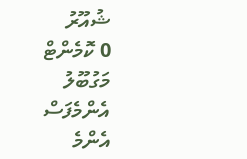ޝުއޫރު
0 ކޮމެންޓް
މަގުބޫލު
އެންމެފަސް
އެންމެ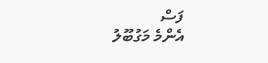ފަސް
އެންމެ މަގުބޫލު